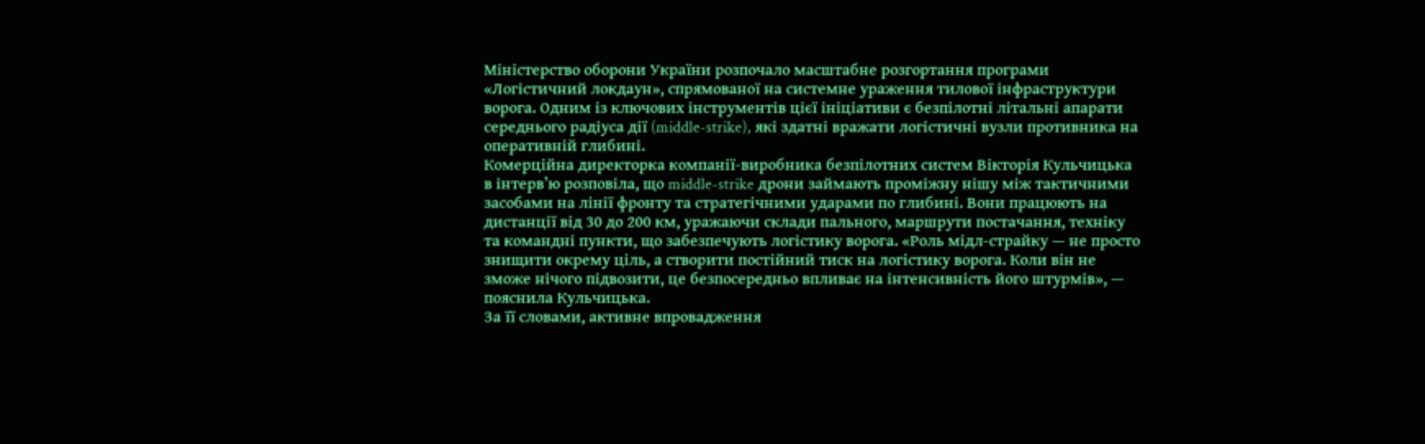Міністерство оборони України розпочало масштабне розгортання програми «Логістичний локдаун», спрямованої на системне ураження тилової інфраструктури ворога. Одним із ключових інструментів цієї ініціативи є безпілотні літальні апарати середнього радіуса дії (middle-strike), які здатні вражати логістичні вузли противника на оперативній глибині.
Комерційна директорка компанії-виробника безпілотних систем Вікторія Кульчицька в інтерв’ю розповіла, що middle-strike дрони займають проміжну нішу між тактичними засобами на лінії фронту та стратегічними ударами по глибині. Вони працюють на дистанції від 30 до 200 км, уражаючи склади пального, маршрути постачання, техніку та командні пункти, що забезпечують логістику ворога. «Роль мідл-страйку — не просто знищити окрему ціль, а створити постійний тиск на логістику ворога. Коли він не зможе нічого підвозити, це безпосередньо впливає на інтенсивність його штурмів», — пояснила Кульчицька.
За її словами, активне впровадження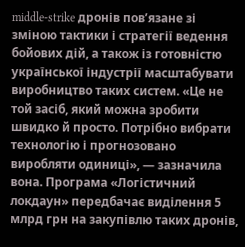middle-strike дронів пов’язане зі зміною тактики і стратегії ведення бойових дій, а також із готовністю української індустрії масштабувати виробництво таких систем. «Це не той засіб, який можна зробити швидко й просто. Потрібно вибрати технологію і прогнозовано виробляти одиниці», — зазначила вона. Програма «Логістичний локдаун» передбачає виділення 5 млрд грн на закупівлю таких дронів,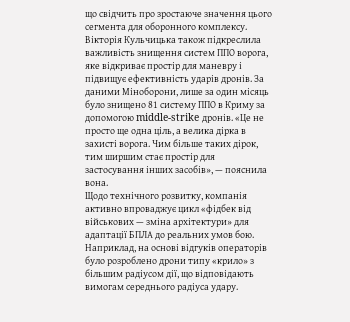що свідчить про зростаюче значення цього сегмента для оборонного комплексу.
Вікторія Кульчицька також підкреслила важливість знищення систем ППО ворога, яке відкриває простір для маневру і підвищує ефективність ударів дронів. За даними Міноборони, лише за один місяць було знищено 81 систему ППО в Криму за допомогою middle-strike дронів. «Це не просто ще одна ціль, а велика дірка в захисті ворога. Чим більше таких дірок, тим ширшим стає простір для застосування інших засобів», — пояснила вона.
Щодо технічного розвитку, компанія активно впроваджує цикл «фідбек від військових — зміна архітектури» для адаптації БПЛА до реальних умов бою. Наприклад, на основі відгуків операторів було розроблено дрони типу «крило» з більшим радіусом дії, що відповідають вимогам середнього радіуса удару.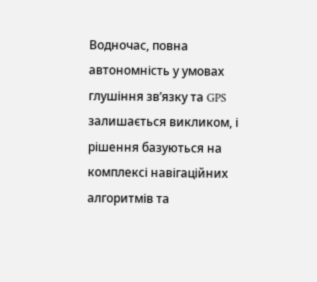Водночас, повна автономність у умовах глушіння зв’язку та GPS залишається викликом, і рішення базуються на комплексі навігаційних алгоритмів та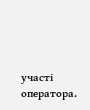участі оператора.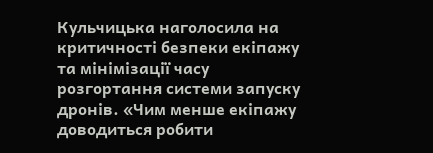Кульчицька наголосила на критичності безпеки екіпажу та мінімізації часу розгортання системи запуску дронів. «Чим менше екіпажу доводиться робити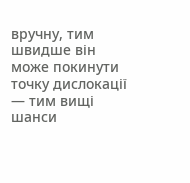вручну, тим швидше він може покинути точку дислокації — тим вищі шанси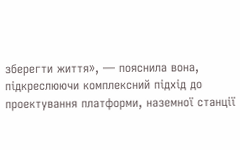зберегти життя», — пояснила вона, підкреслюючи комплексний підхід до проектування платформи, наземної станції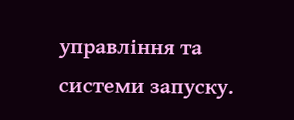управління та системи запуску.